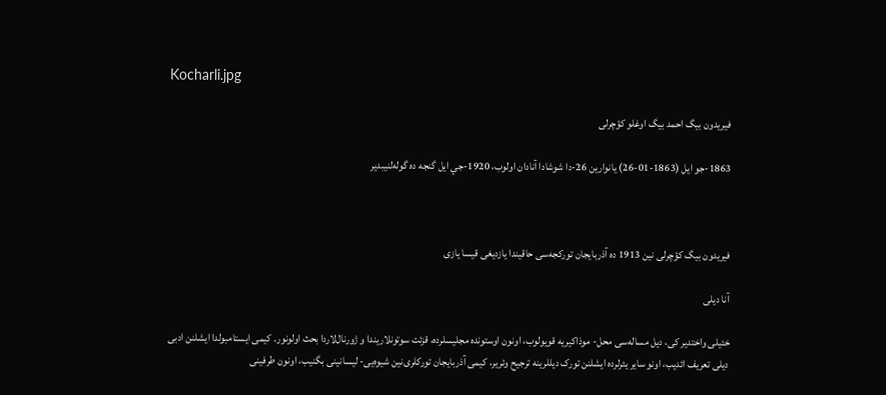Kocharli.jpg

فيريدون بيگ احمد بيگ اوغلو کؤچرلى

1863-جو ايل (1863-01-26) يانوارين 26-دا شوشادا آنادان اولوب، 1920-جي ايل گنجه ده گوله‌لنيبدير



فیریدون بيگ کؤچرلی ‌نين 1913 ده آذربايجان تورکجه‌سى حاقيندا يازديغى قيسا يازى

آنا دیلی

خئيلی واختدیر کی، دیل مساله‌سی محل- موذاکیریه قویولوب، اونون اوستونده مجلیسلرده، قزئت سوتونلاریندا و ژورنال‌لاردا بحث اولونور. کیمی ایستامبولدا ایشلنن ادبی دیلی تعریف ائدیب، اونو سایر یئرلرده ایشلنن تورک دیللرینه ترجیح وئریر، کیمی آذربایجان تورکلری‌نین شیوه‌یی- لیسانینی بگنیب، اونون طرفینی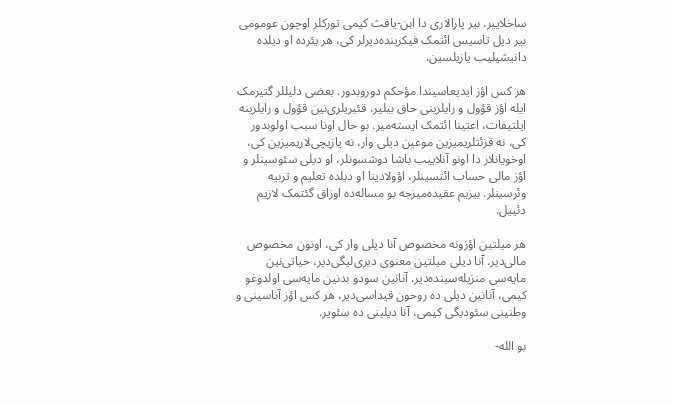ساخلاییر. بیر پارا‌لاری دا ابن-یافث کیمی تورکلر اوچون عومومی بیر دیل تاسیس ائتمک فیکرینده‌دیرلر کی، هر یئرده او دیلده دانیشیلیب یازیلسین.

هر کس اؤز ايديعاسیندا مؤحکم دوروبدور. بعضی دلیللر گتیرمک ایله اؤز قؤول و رایلرینی حاق بیلیر، قئیریلری‌نین قؤول و رایلرینه ایلتیفات، اعتینا ائتمک ایسته‌میر. بو حال اونا سبب اولوبدور کی، نه قزئتلریمیزین موعین دیلی وار، نه یازیچی‌لاریمیزین کی، اوخویانلار دا اونو آنلاییب باشا دوشسونلر، او دیلی سئوسینلر و اؤز مالی حساب ائتسینلر، اؤولادینا او دیلده تعلیم و تربیه وئرسینلر. بیزیم عقیده‌میزجه بو مساله‌ده اوزاق گئتمک لازیم دئییل.

هر ميلتين اؤزونه مخصوص آنا دیلی وار کی، اونون مخصوص مالی‌دیر. آنا دیلی ميلتين معنوی دیری‌لیگی‌دیر، حیاتی‌نین مایه‌سی منزیله‌سینده‌دیر. آنانین سودو بدنین مایه‌سی اولدوغو کیمی، آنانین دیلی ده روحون قیداسی‌دیر، هر کس اؤز آناسینی و وطنینی سئودیگی کیمی، آنا دیلینی ده سئویر.

بو الله-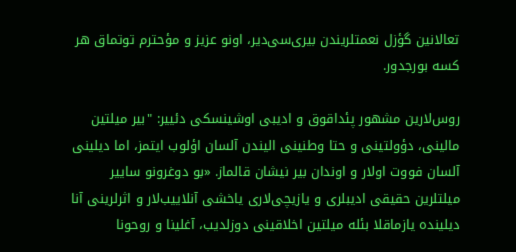تعالانین گؤزل نعمتلریندن بیری‌سی‌دیر، اونو عزیز و مؤحترم توتماق هر کسه بورجدور.

روس‌لارین مشهور پئداقوق و ادیبی اوشینسکی دئییر: "بیر ميلتين مالینی، دؤولتینی و حتا وطنینی الیندن آلسان اؤلوب ایتمز، اما دیلینی آلسان فووت اولار و اوندان بیر نیشان قالماز. «بو دوغرونو ساییر ميلتلرین حقیقی ادیبلری و یازیچی‌لاری یاخشی آنلاییب‌لار و اثرلرینی آنا دیلینده یازماقلا بئله ميلتين اخلاقینی دوزلدیب، آغلینا و روحونا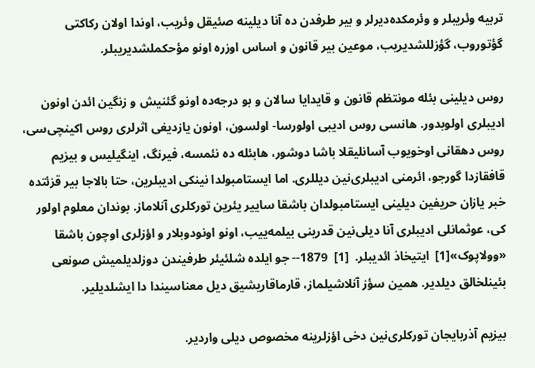تربیه وئریبلر و وئرمکده‌دیرلر و بیر طرفدن ده آنا دیلینه صئیقل وئریب، اوندا اولان رکاکتی گؤتوروب، گؤزللشدیریب، موعین بیر قانون و اساس اوزره اونو مؤحکملشدیریبلر.

روس دیلینی بئله مونتظم قانون و قایدایا سالان و بو درجه‌ده اونو گئنیش و زنگین ائدن اونون ادیبلری اولوبدور. هانسی روس ادیبی اولورسا- اولسون، اونون یازدیغی اثرلری روس اکینچی‌سی، روس دهقانی اوخویوب آسانلیقلا باشا دوشور، هابئله ده نئمسه، فیرنگ، اینگیلیس و بیزیم قافقازدا گورجو، ائرمنی ادیبلری‌نین دیللری. اما ایستامبولدا نینکی ادیبلرین، حتا بالاجا بیر قزئتده خبر یازان حریفین دیلینی ایستامبولدان باشقا ساییر یئرین تورکلری آنلاماز. بوندان معلوم اولور کی، عوثمانلی ادیبلری آنا دیلی‌نین قدرینی بیلمه‌ییب، اونو اونودوبلار و اؤزلری اوچون باشقا «وولاپوک»[1]  ایتیخاذ ائدیبلر.  [1]  1879-- جو ایلده شلئیئر طرفیندن دوزلدیلمیش صونعی بئینلخالق دیلدیر. همین سؤز آنلاشیلماز، قارماقاریشیق دیل معناسیندا دا ایشلدیلیر.

بیزیم آذربایجان تورکلری‌نین دخی اؤزلرینه مخصوص دیلی واردیر.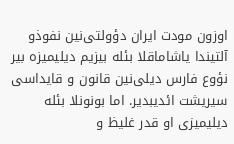اوزون مودت ایران دؤولتی‌نین نفوذو آلتیندا یاشاماقلا بئله بیزیم دیلیمیزه بیر نؤوع فارس دیلی‌نین قانون و قایداسی سیریشت ائدیبدیر. اما بونونلا بئله دیلیمیزی او قدر غلیظ و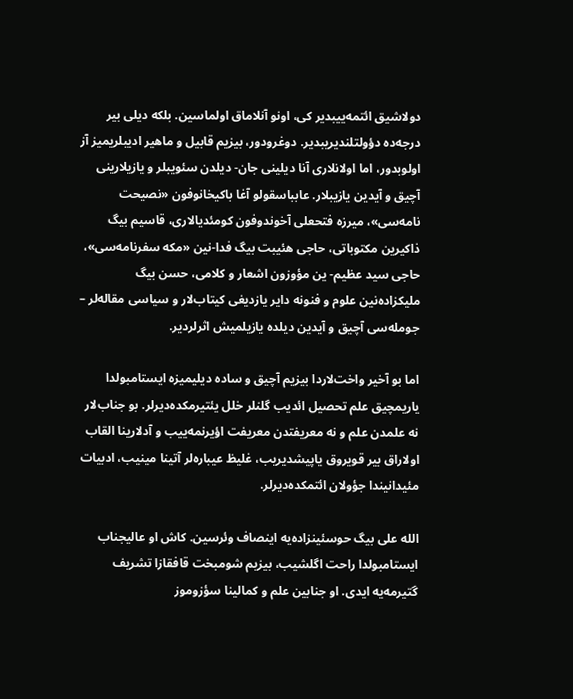دولاشیق ائتمه‌ییبدیر کی، اونو آنلاماق اولماسین. بلکه دیلی بیر درجه‌ده دؤولتلندیریبدیر. دوغرودور، بیزیم قابیل و ماهیر ادیبلریمیز آز اولوبدور، اما اولانلارى آنا دیلینی جان- دیلدن سئویبلر و یازیلارینی آچیق و آیدین یازیبلار. عابباسقولو آغا باکیخانوفون «نصیحت نامه‌سی»، میرزه فتحعلی آخوندوفون کومئدیا‌لاری، قاسیم بيگ ذاکیرین مکتوباتی، حاجی هئیبت بيگ فدا-نین «مکه سفرنامه‌سی»، حاجی سید عظیم- ین مؤوزون اشعار و کلامی، حسن بيگ ملیکزاده‌نین علوم و فنونه دایر یازدیغی کیتاب‌لار و سیاسی مقاله‌لر – جومله‌سی آچیق و آیدین دیلده یازیلمیش اثرلردیر.

اما بو آخیر واخت‌لاردا بیزیم آچیق و ساده دیلیمیزه ایستامبولدا یاریمچیق علم تحصیل ائدیب گلنلر خلل یئتیرمکده‌دیرلر. بو جناب‌لار نه علمدن علم و نه معریفتدن معریفت اؤیرنمه‌ییب و آدلارینا القاب اولا‌راق بیر قویروق یاپیشدیریب، غلیظ عیباره‌لر آتینا مینیب، ادبیات مئیدانیندا جؤولان ائتمکده‌دیرلر.

الله على بيگ حوسئینزاده‌یه اینصاف وئرسین. کاش او عالیجناب ایستامبولدا راحت اگلشیب، بیزیم شومبخت قافقازا تشریف گتیرمه‌یه ایدی. او جنابین علم و کمالینا سؤزوموز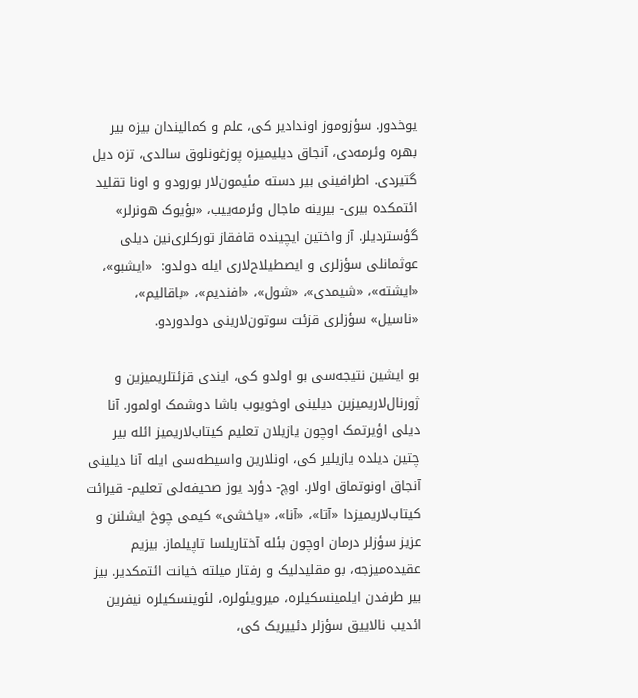یوخدور. سؤزوموز اوندا‌دیر کی، علم و کمالیندان بیزه بیر بهره وئرمه‌دی، آنجاق دیلیمیزه پوزغونلوق سالدی، تزه دیل گتیردی. اطرافینی بیر دسته مئیمون‌لار بورودو و اونا تقلید ائتمکده بیری- بیرینه ماجال وئرمه‌ییب، «بؤیوک هونرلر» گؤستردیلر. آز واختین ایچینده قافقاز تورکلری‌نین دیلی عوثمانلی سؤزلری و ایصطیلاح‌لاری ایله دولدو:  «ایشبو»، «ایشته»، «شیمدی»، «شول»، «افندیم»، «باقالیم»، «ناسیل» سؤزلری قزئت سوتون‌لارینی دولدوردو.

بو ایشین نتیجه‌سی بو اولدو کی، ایندی قزئتلریمیزین و ژورنال‌لاریمیزین دیلینی اوخویوب باشا دوشمک اولمور. آنا دیلی اؤیرتمک اوچون یازیلان تعلیم کیتاب‌لاریمیز ائله بیر چتین دیلده یازیلیر کی، اونلارین واسیطه‌سی ایله آنا دیلینی آنجاق اونوتماق اولار. اوچ- دؤرد یوز صحیفه‌لی تعلیم- قیرائت کیتاب‌لاریمیزدا «آتا»، «آنا»، «یاخشی» کیمی چوخ ایشلنن و عزیز سؤزلر درمان اوچون بئله آختاریلسا تاپیلماز. بیزیم عقیده‌میزجه، بو مقلیدلیک و رفتار ميلته خیانت ائتمکدیر. بیز بیر طرفدن ایلمینسکیلره، میرویئولره، لئوینسکیلره نیفرین ائدیب نالاییق سؤزلر دئییریک کی،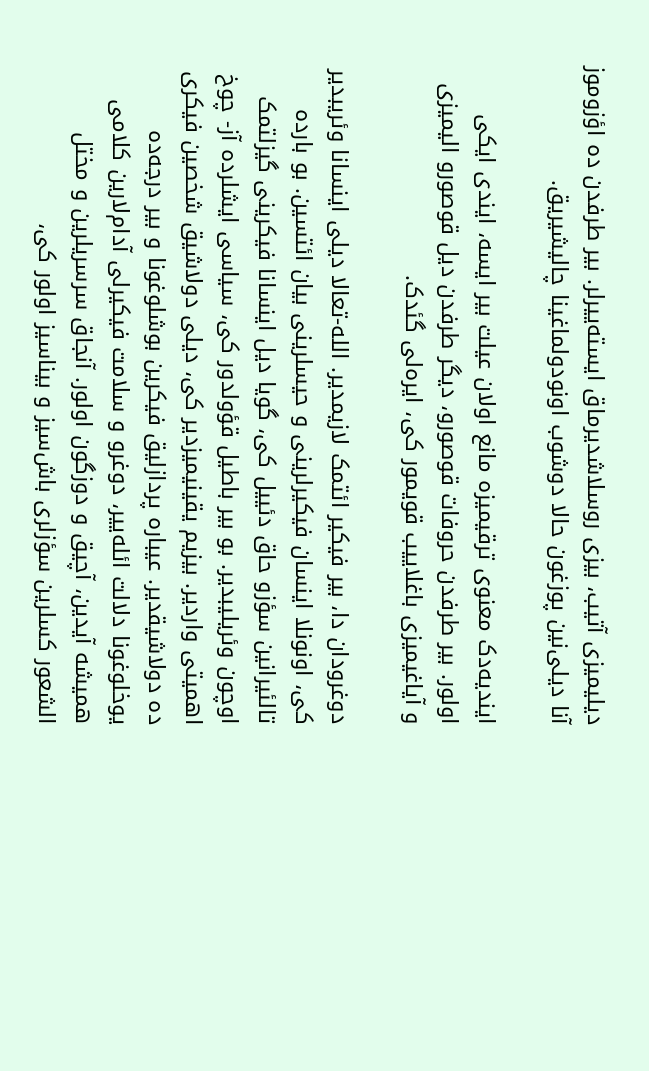دیلیمیزی آتیب، بیزی روسلاشدیرماق ایسته‌ییرلر. بیر طرفدن ده اؤزوموز آنا دیلی‌نین پوزغون حالا دوشوب اونودولماغینا چالیشیریق.

ایندیه‌دک معنوی ترقیمیزه مانع اولان عیلت بیر ایسه، ایندی ایکی اولور. بیر طرفدن حروفات قوصورو، دیگر طرفدن دیل قوصورو الیمیزی و آیاغیمیزی باغلاییب قویمور کی، ایره‌لی گئدک.

دوغرودان دا، بیر فیکیر ائتمک لازیمدیر. الله-تعالا دیلی اینسانا وئریبدیر کی، اونونلا اینسان فیکیرلرینی و حیسلرینی بیان ائتسین. بو بارده تالئیرانین سؤزو حاق دئییل کی، گویا دیل اینسانا فیکرینی گیزلتمک اوچون وئریلیبدیر. بو بیر باطیل قؤولدور کی، سیاسی ایشلرده آز- چوخ اهمیتی واردیر. بیزیم یقینیمیزدیر کی، دیلی دولاشیق شخصین فیکری ده دولاشیقدیر. عیباره‌ پردازلیق فیکرین بوشلوغونا و بیر درجه‌ده یوخلوغونا دلالت ائله‌ییر، دوغرو و سلامت فیکیرلی آدام‌لارین کلامی همیشه آیدین، آچیق و دوزگون اولور. آنجاق سرسریلرین و مختل الشعور کسلرین سؤزلری باش‌سیز و بینا‌سیز اولور کی،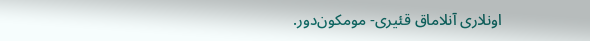اونلاری آنلاماق قئیری- مومکون‌دور.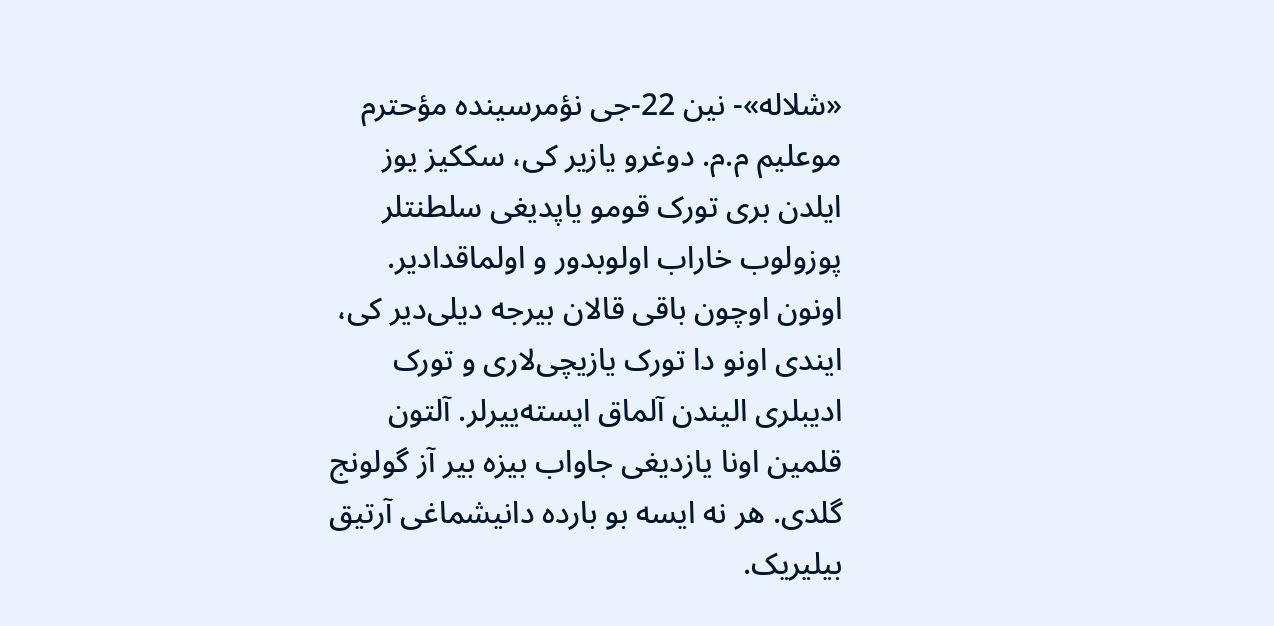«شلاله»- نین 22-جی نؤمرسینده مؤحترم موعلیم م.م. دوغرو یازیر کی، سککیز یوز ایلدن بری تورک قومو یاپدیغی سلطنتلر پوزولوب خاراب اولوبدور و اولماقدا‌دیر. اونون اوچون باقی قالان بیرجه دیلی‌دیر کی، ایندی اونو دا تورک یازیچی‌لاری و تورک ادیبلری الیندن آلماق ایسته‌ییرلر. آلتون قلمین اونا یازدیغی جاواب بیزه بیر آز گولونج گلدی. هر نه ایسه بو بارده دانیشماغی آرتیق بیلیریک.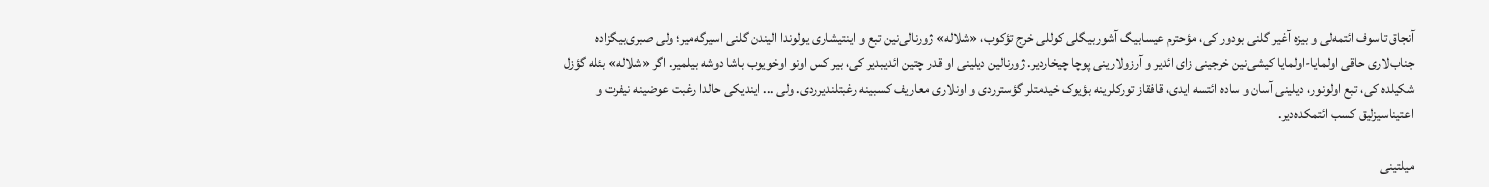آنجاق تاسوف ائتمه‌لی و بیزه آغیر گلنی بودور کی، مؤحترم عیسابيگ آشوربيگلی کوللی خرج تؤکوب، «شلاله» ژورنا‌لی‌نین تبع و اینتیشاری یولوندا الیندن گلنی اسیرگه‌میر؛ ولی صبرى‌بیگزاده جناب‌لاری حاقی اولمایا-اولمایا کیشی‌نین خرجینی زای ائدیر و آرزولارینی پوچا چیخاردیر. ژورنالین دیلینی او قدر چتین ائدیبدیر کی، بیر کس اونو اوخویوب باشا دوشه بیلمیر. اگر «شلاله» بئله گؤزل شکیلده کی، تبع اولونور، دیلینی آسان و ساده ائتسه ایدی، قافقاز تورکلرینه بؤیوک خیدمتلر گؤسترردی و اونلاری معاریف کسبینه رغبتلندیرردی. ولی ... ایندیکی حالدا رغبت عوضینه نیفرت و اعتینا‌سیزلیق کسب ائتمکده‌دیر.

ميلتينی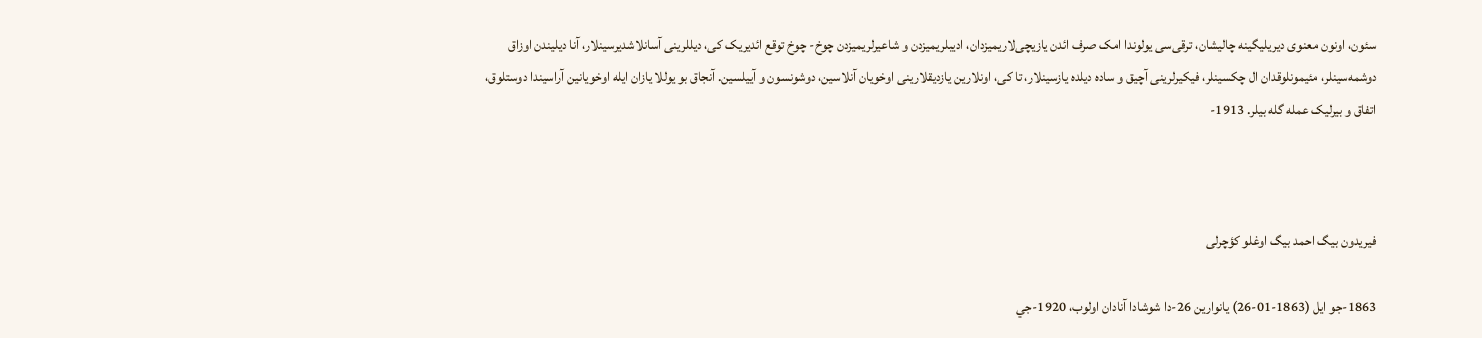سئون، اونون معنوی دیریلیگینه چالیشان، ترقی‌سی یولوندا امک صرف ائدن یازیچی‌لاریمیزدان، ادیبلریمیزدن و شاعیرلریمیزدن چوخ- چوخ توقع ائدیریک کی، دیللرینی آسانلاشدیرسینلار، آنا دیلیندن اوزاق دوشمه‌سینلر، مئیمونلوقدان ال چکسینلر، فیکیرلرینی آچیق و ساده دیلده یازسینلار، تا کی، اونلارین یازدیقلارینی اوخویان آنلاسین، دوشونسون و آییلسین. آنجاق بو یوللا یازان ایله اوخویانین آراسیندا دوستلوق، اتفاق و بیرلیک عمله گله بیلر. 1913-



فيريدون بيگ احمد بيگ اوغلو کؤچرلى

1863-جو ايل (1863-01-26) يانوارين 26-دا شوشادا آنادان اولوب، 1920-جي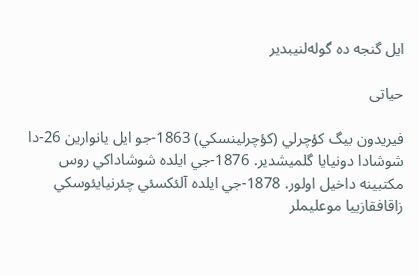ايل گنجه ده گوله‌لنيبدير

حياتى

فيريدون بيگ کؤچرلي (کؤچرلينسکي) 1863-جو ايل يانوارين 26-دا شوشادا دونيايا گلميشدير. 1876-جي ايلده شوشاداکي روس مکتبينه داخيل اولور. 1878-جي ايلده آلئکسئي چئرنيايئوسکي زاقافقازييا موعليملر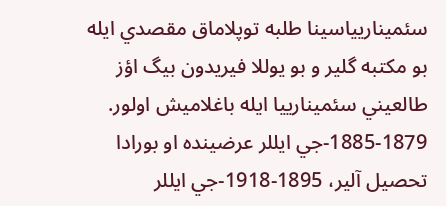سئميناريياسينا طلبه توپلاماق مقصدي ايله بو مکتبه گلير و بو يوللا فيريدون بيگ اؤز طالعيني سئمينارييا ايله باغلاميش اولور. 1879-1885-جي ايللر عرضينده او بورادا تحصيل آلير، 1895-1918-جي ايللر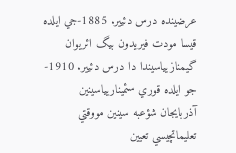عرضينده درس دئيير. 1885-جي ايلده قيسا مودت فيريدون بيگ ائريوان گيمنازيياسيندا دا درس دئيير. 1910-جو ايلده قوري سئميناريياسينين آذربايجان شؤعبه سينين مووقتي تعليماتچيسي تعيين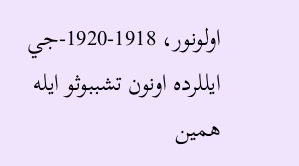اولونور، 1918-1920-جي ايللرده اونون تشببوثو ايله همين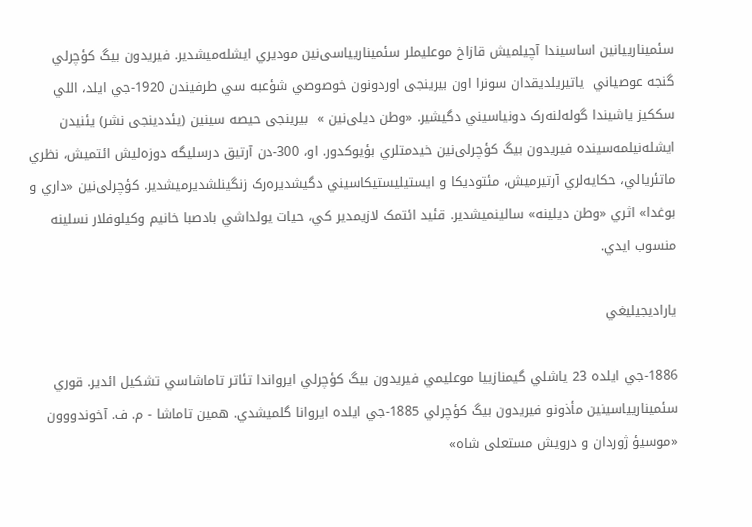سئمينارييانين اساسيندا آچيلميش قازاخ موعليملر سئميناريياسى‌نين موديري ايشله‌ميشدير. فيريدون بيگ کؤچرلي گنجه عوصياني  ياتيريلديقدان سونرا اون بيرينجى اوردونون خوصوصي شؤعبه سي طرفيندن 1920-جي ايلد، اللي سککيز ياشيندا گوله‌لنه‌رک دونياسيني دگيشير. «وطن ديلى‌نين »  بيرينجى حيصه سينين (يئددينجى نشر) يئنيدن ايشله‌نيلمه‌سينده فيريدون بيگ کؤچرلى‌نين خيدمتلري بؤيوکدور. او، 300-دن آرتيق درسليگه دوزه‌ليش ائتميش، نظري ماتئريالي، حکايه‌لري آرتيرميش، مئتوديکا و ايستيليستيکاسيني دگيشديره‌رک زنگينلشديرميشدير. کؤچرلى‌نين «داري و بوغدا» اثري «وطن ديلينه» سالينميشدير. قئيد ائتمک لازيمدير کي، حيات يولداشي بادصبا خانيم وکيلوفلار نسلينه منسوب ايدي.

ياراديجيليغي

1886-جي ايلده 23 ياشلي گيمنازييا موعليمي فيريدون بيگ کؤچرلي ايرواندا تئاتر تاماشاسي تشکيل ائدير. قوري سئميناريياسينين مأذونو فيريدون بيگ کؤچرلي 1885-جي ايلده ايروانا گلميشدي. همين تاماشا - م. ف. آخوندووون «موسيؤ ژوردان و درويش مستعلى شاه»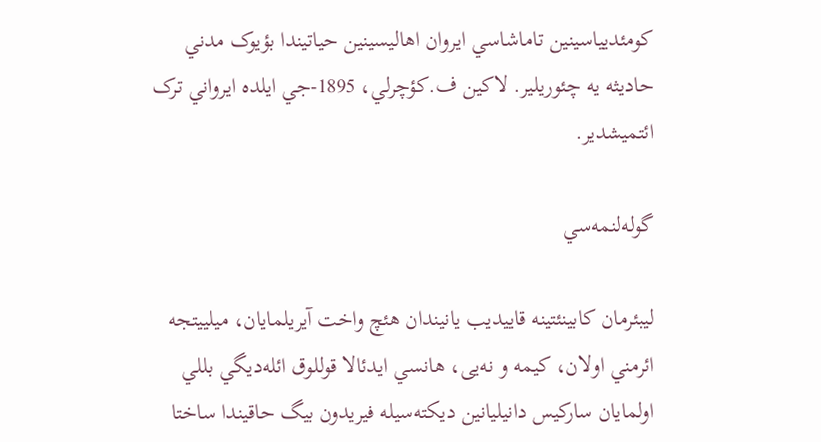کومئديياسينين تاماشاسي ايروان اهاليسينين حياتيندا بؤيوک مدني حاديثه يه چئوريلير. لاکين ف.کؤچرلي، 1895-جي ايلده ايرواني ترک ائتميشدير.

گوله‌لنمه‌سي

ليبئرمان کابينئتينه قاييديب يانيندان هئچ واخت آيريلمايان، ميلييتجه ائرمني اولان، کيمه و نه‌يى، هانسي ايدئالا قوللوق ائله‌ديگي بللي اولمايان سارکيس دانيليانين ديکته‌سيله فيريدون بيگ حاقيندا ساختا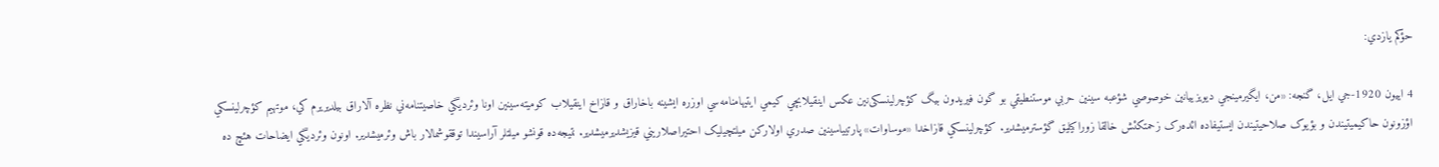حؤکم يازدي:

4 اييون 1920-جي ايل، گنجه: «من، ايگيرمينجي ديويزييانين خوصوصي شؤعبه سينين حربي موستنطيقي بو گون فيريدون بيگ کؤچرلينسکى‌نين عکس اينقيلابچي کيمي ايتيهامنامه‌سي اوزره ايشينه باخاراق و قازاخ اينقيلاب کوميته‌سينين اونا وئرديگي خاصيتنامه‌ني نظره آلاراق بيلديريرم کي، موتهيم کؤچرلينسکي اؤزونون حاکيميتيندن و بؤيوک صلاحيتيندن ايستيفاده ائده‌رک زحمتکئش خالقا زوراکيليق گؤسترميشدير. کؤچرلينسکي قازاخدا «موساوات» پارتيياسينين صدري اولارکن ميلتچيليک احتيراصلاريني قيزيشديرميشدير. نتيجه‌ده قونشو ميلتلر آراسيندا توققوشمالار باش وئرميشدير. اونون وئرديگي ايضاحات هئچ ده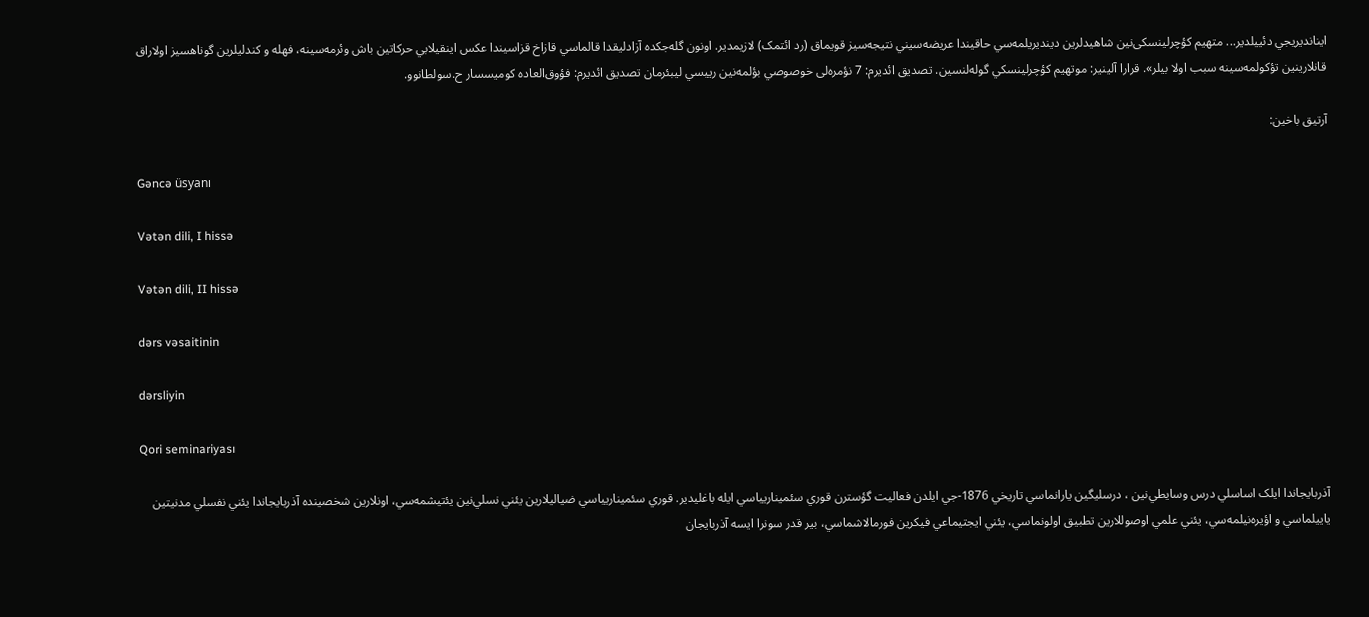اينانديريجي دئييلدير... متهيم کؤچرلينسکى‌نين شاهيدلرين دينديريلمه‌سي حاقيندا عريضه‌سيني نتيجه‌سيز قويماق (رد ائتمک) لازيمدير. اونون گله‌جکده آزادليقدا قالماسي قازاخ قزاسيندا عکس اينقيلابي حرکاتين باش وئرمه‌سينه، فهله و کندليلرين گوناهسيز اولاراق قانلارينين تؤکولمه‌سينه سبب اولا بيلر». قرارا آلينير: موتهيم کؤچرلينسکي گوله‌لنسين. تصديق ائديرم: 7 نؤمره‌لى خوصوصي بؤلمه‌نين رييسي ليبئرمان تصديق ائديرم: فؤوق‌العاده کوميسسار ح.سولطانوو.

آرتيق باخين:

Gəncə üsyanı

Vətən dili, I hissə

Vətən dili, II hissə

dərs vəsaitinin

dərsliyin

Qori seminariyası

آذربايجاندا ايلک اساسلي درس وسايطي‌نين ، درسليگين يارانماسي تاريخي 1876-جي ايلدن فعاليت گؤسترن قوري سئميناريياسي ايله باغليدير. قوري سئميناريياسي ضياليلارين يئني نسلي‌نين يئتيشمه‌سي، اونلارين شخصينده آذربايجاندا يئني نفسلي مدنيتين ياييلماسي و اؤيره‌نيلمه‌سي، يئني علمي اوصوللارين تطبيق اولونماسي، يئني ايجتيماعي فيکرين فورمالاشماسي، بير قدر سونرا ايسه آذربايجان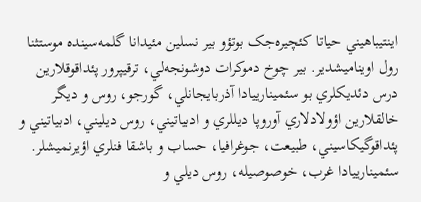اينتيباهيني حياتا کئچيره‌جک بوتؤو بير نسلين مئيدانا گلمه‌سينده موستثنا رول اويناميشدير. بير چوخ دموکرات دوشونجه‌لي، ترقيپرور پئداقوقلارين درس دئديکلري بو سئمينارييادا آذربايجانلي، گورجو، روس و ديگر خالقلارين اؤولادلاري آوروپا ديللري و ادبياتيني، روس ديليني، ادبياتيني و پئداقوگيکاسيني، طبيعت، جوغرافيا، حساب و باشقا فنلري اؤيرنميشلر. سئمينارييادا غرب، خوصوصيله، روس ديلي و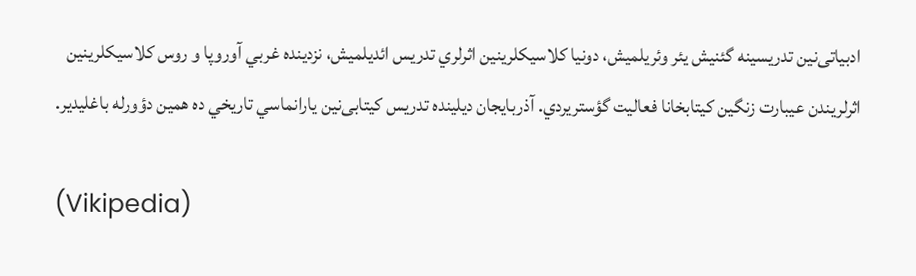ادبياتى‌نين تدريسينه گئنيش يئر وئريلميش، دونيا کلاسيکلرينين اثرلري تدريس ائديلميش، نزدينده غربي آوروپا و روس کلاسيکلرينين اثرلريندن عيبارت زنگين کيتابخانا فعاليت گؤستريردي. آذربايجان ديلينده تدريس کيتابى‌نين يارانماسي تاريخي ده همين دؤورله باغليدير.

(Vikipedia)